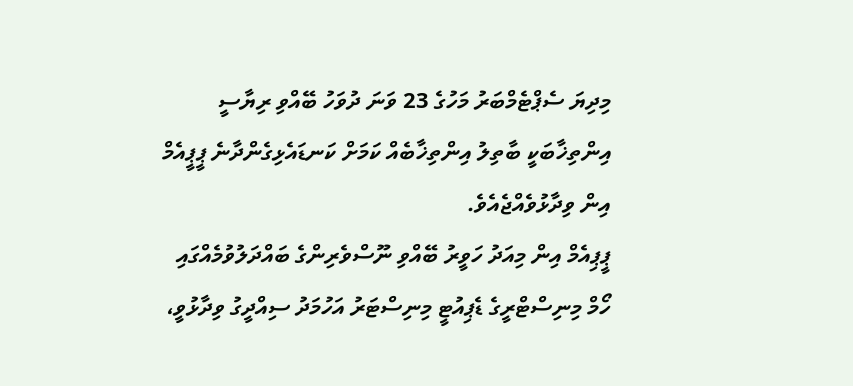މިދިޔަ ސެޕްޓެމްބަރު މަހުގެ 23 ވަނަ ދުވަހު ބޭއްވި ރިޔާސީ އިންތިޚާބަކީ ބާތިލު އިންތިޚާބެއް ކަމަށް ކަނޑައެޅިގެންދާނެ ޕީޕީއެމް އިން ވިދާޅުވެއްޖެއެވެ.
ޕީޕިއެމް އިން މިއަދު ހަވީރު ބޭއްވި ނޫސްވެރިންގެ ބައްދަލުވުމެއްގައި ހޯމް މިނިސްޓްރީގެ ޑެޕިއުޓީ މިނިސްޓަރު އަހުމަދު ސިއްދީގު ވިދާޅުވީ،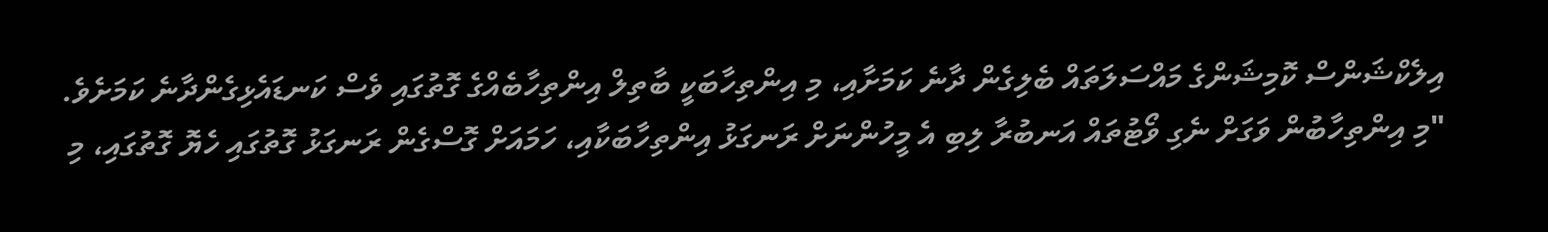އިލެކްޝަންސް ކޮމިޝަންގެ މައްސަލަތައް ބެލިގެން ދާނެ ކަމަށާއި، މި އިންތިހާބަކީ ބާތިލް އިންތިހާބެއްގެ ގޮތުގައި ވެސް ކަނޑައެޅިގެންދާނެ ކަމަށެވެ.
"މި އިންތިހާބުން ވަގަށް ނެގި ވޯޓުތައް އަނބުރާ ލިބި އެ މީހުންނަށް ރަނގަޅު އިންތިހާބަކާއި، ހަމައަށް ގޮސްގެން ރަނގަޅު ގޮތުގައި ހެޔޮ ގޮތުގައި، މި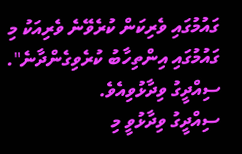ގައުމުގައި ވެރިކަން ކުރެވޭނެ ވެރިއަކު މި ގައުމުގައި އިންތިހާބު ކުރެވިގެންދާނެ". ސިއްދީގު ވިދާޅުވިއެވެ.
ސިއްދީގު ވިދާޅުވީ މި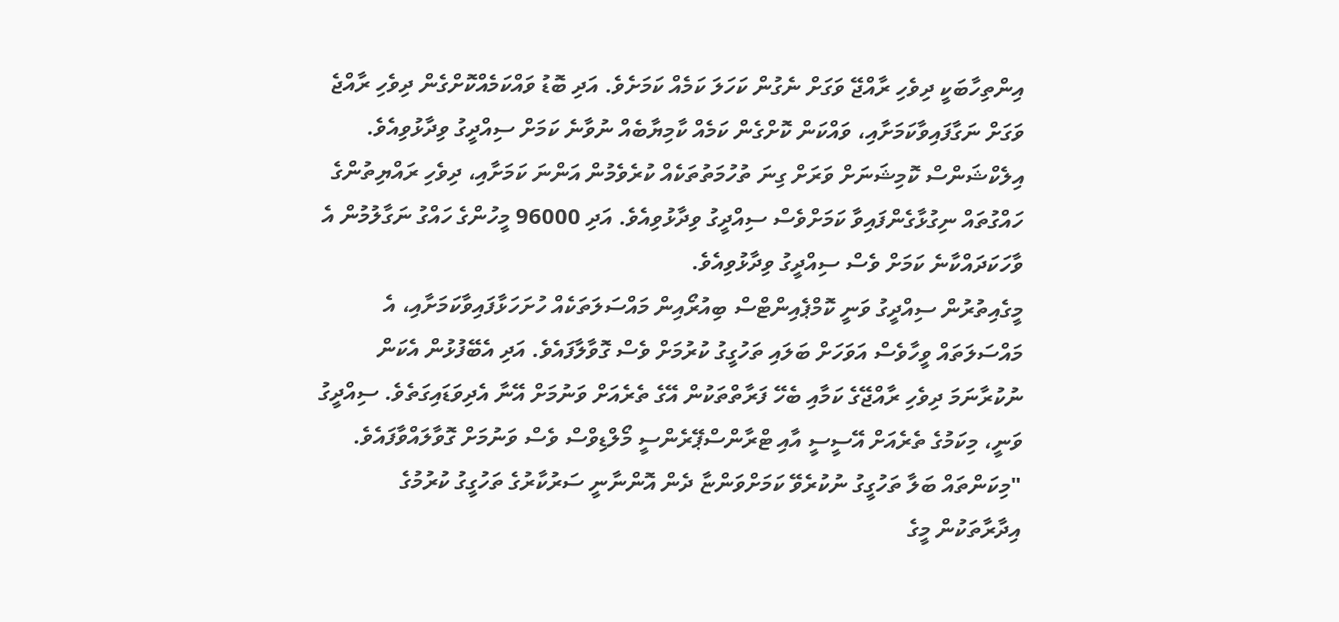އިންތިހާބަކީ ދިވެހި ރާއްޖޭ ވަގަށް ނެގުން ކަހަލަ ކަމެއް ކަމަށެވެ. އަދި ބޮޑު ވައްކަމެއްކޮށްގެން ދިވެހި ރާއްޖެ ވަގަށް ނަގާފައިވާކަމަށާއި، ވައްކަން ކޮށްގެން ކަމެއް ކާމިޔާބެއް ނުވާނެ ކަމަށް ސިއްދީގު ވިދާޅުވިއެވެ.
އިލެކްޝަންސް ކޮމިޝަނަށް ވަރަށް ގިނަ ތުހުމަތުތަކެއް ކުރެވެމުން އަންނަ ކަމަށާއި، ދިވެހި ރައްޔިތުންގެ ހައްގުތައް ނިގުޅާގެންފައިވާ ކަމަށްވެސް ސިއްދީގު ވިދާޅުވިއެވެ. އަދި 96000 މީހުންގެ ހައްގު ނަގާލުމުން އެ ވާހަކަދައްކާނެ ކަމަށް ވެސް ސިއްދީގު ވިދާޅުވިއެވެ.
މީގެއިތުރުން ސިއްދީގު ވަނީ ކޮމްޕެއިންޓްސް ބިއުރޯއިން މައްސަލަތަކެއް ހުށަހަޅާފައިވާކަމަށާއި، އެ މައްސަލަތައް ވީހާވެސް އަވަހަށް ބަލައި ތަހުގީގު ކުރުމަށް ވެސް ގޮވާލާފައެވެ. އަދި އެބޭފުޅުން އެކަން ނުކުރާނަމަ ދިވެހި ރާއްޖޭގެ ކަމާއި ބެހޭ ފަރާތްތަކުން އޭގެ ތެރެއަށް ވަނުމަށް އޭނާ އެދިވަޑައިގަތެވެ. ސިއްދީގު ވަނީ، މިކަމުގެ ތެރެއަށް އޭސީސީ އާއި ޓްރާންސްޕޭރެންސީ މޯލްޑިވްސް ވެސް ވަނުމަށް ގޮވާލައްވާފައެވެ.
"މިކަންތައް ބަލާ ތަހުގީގު ނުކުރެވޭ ކަމަށްވަންޏާ ދެން އޮންނާނީ ސަރުކާރުގެ ތަހުގީގު ކުރުމުގެ އިދާރާތަކުން މީގެ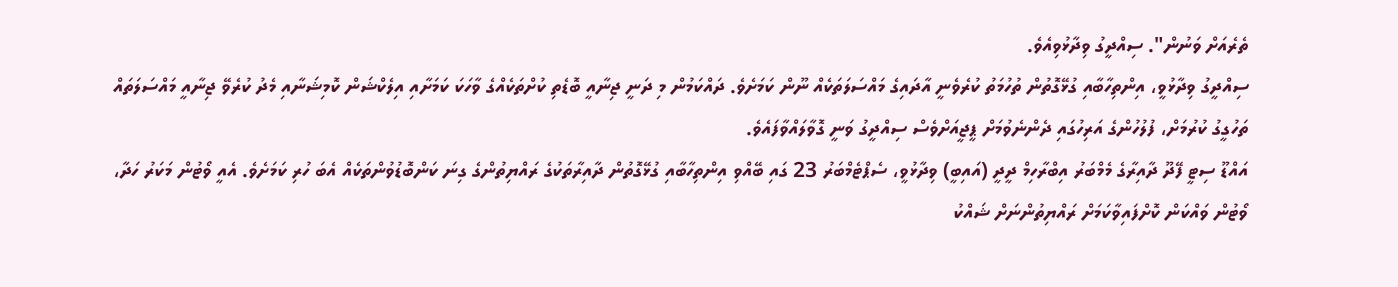ތެރެއަށް ވަނުން". ސިއްދީގު ވިދާޅުވިއެވެ.
ސިއްދީގު ވިދާޅުވީ، އިންތިހާބާއި ގުޅޭގޮތުން ތުހުމަތު ކުރެވެނީ އާދައިގެ މައްސަލަތަކެއް ނޫން ކަމަށެވެ. ދައްކަމުން މި ދަނީ ޖިނާއީ ބޮޑެތި ކުށްތަކެއްގެ ވާހަކަ ކަމަށާއި އިލެކްޝަން ކޮމިޝަނާއި މެދު ކުރެވޭ ޖިނާއީ މައްސަލަތައް ތަހުގީގު ކުރުމަށް، ފުލުހުންގެ އަރިހުގައި ދެންނެވުމަށް ޕީޖީއަށްވެސް ސިއްދީގު ވަނީ ގޮވާލައްވާފައެވެ.
އައްޑޫ ސިޓީ ފޭދޫ ދާއިރާގެ މެމްބަރު އިބްރާހިމް ދީދީ (އައިބީ) ވިދާޅުވީ، ސެޕްޓެމްބަރު 23 ގައި ބޭއްވި އިންތިހާބާއި ގުޅޭގޮތުން ދާއިރާތަކުގެ ރައްޔިތުންގެ ގިނަ ކަންބޮޑުވުންތަކެއް އެބަ ހުރި ކަމަށެވެ. އެއީ ވޯޓުން މަކަރު ހަދާ، ވޯޓުން ވައްކަން ކޮށްފައިވާކަމަށް ރައްޔިތުންނަށް ޝައްކު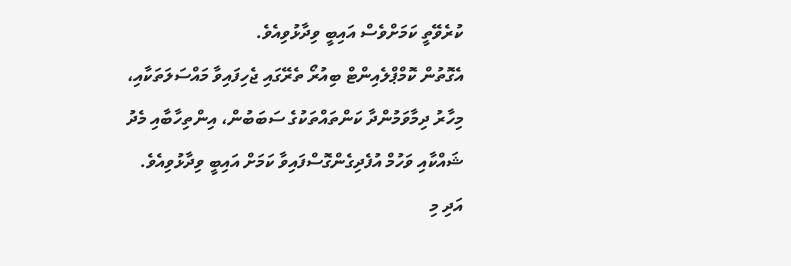ކުރެވޭތީ ކަމަށްވެސް އައިބީ ވިދާޅުވިއެވެ.
އެގޮތުން ކޮމްޕްލެއިންޓް ބިއުރޯ ތެރޭގައި ޖެހިފައިވާ މައްސަލަތަކާއި، މިހާރު ދިމާވަމުންދާ ކަންތައްތަކުގެ ސަބަބުން، އިންތިހާބާއި މެދު ޝައްކާއި ވަހުމް އުފެދިގެންގޮސްފައިވާ ކަމަށް އައިބީ ވިދާޅުވިއެވެ. އަދި މި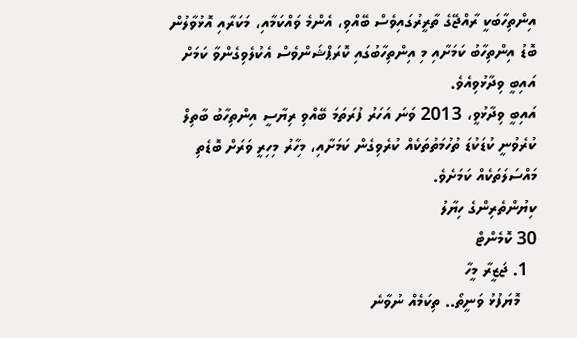އިންތިހާބަކީ ރާއްޖޭގެ ތާރީރުގައިވެސް ބޭއްވި، އެންމެ ވައްކަމާއި، މަކަރާއި އޮޅުވާލުން ބޮޑު އިންތިހާބު ކަމަށާއި މި އިންތިހާބުގައި ކޮރަޕްޝަންވެސް އެކުލެވިގެންވާ ކަމަށް އައިބީ ވިދާޅުވިއެވެ.
އައިބީ ވިދާޅުވީ، 2013 ވަނަ އަހަރު ފުރަތަމަ ބޭއްވި ރިޔާސީ އިންތިހާބު ބާތިލް ކުރެވުނީ ކުޑަކުޑަ ތުހުމަތުތަކެއް ކުރެވިގެން ކަމަށާއި، މިހާރު މިހިރީ ވަރަށް ބޮޑެތި މައްސަލަތަކެއް ކަމަށެވެ.
ކިޔުންތެރިންގެ ހިޔާލު
30 ކޮމެންޓް
  1. ޖަޒީރާ މީހާ
    މޮޔަފުޅު ވަނީތޯ.. ތިކަމެއް ނުވާނެ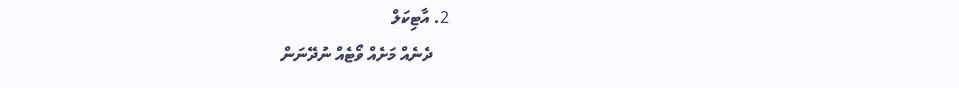2. އާޓިކަލް
    ދެނެއް މަށެއް ވޯޓެއް ނުދޭނަން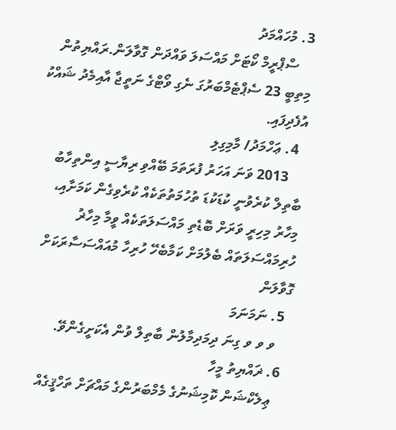3. މުހައްމަދު
    ސްޕްރީމް ކޯޓަށް މައްސަލަ ވައްދަން ގޮވާލަން.ރައްޔިތުން މިތިބީ 23 ސެޕްޓެމްބަރުގަ ނެގި ވޯޓްގެ ނަތީޖާ އާއިމެދު ޝައްކު އުފެދިފައި.
  4. ޢަހްމަދު/ މާމިގިލި
    2013 ވަނަ އަހަރު ފުރަތަމަ ބޭއްވި ރިޔާސީ އިންތިހާބު ބާތިލް ކުރެވުނީ ކުޑަކުޑަ ތުހުމަތުތަކެއް ކުރެވިގެން ކަމަށާއި، މިހާރު މިހިރީ ވަރަށް ބޮޑެތި މައްސަލަތަކެއް ވީމާ މިހާޜު ހުރިމައްސަލަތައް ބެލުމަށް ކަމާބެހޭ ހުރިހާ މުއައްސަސާރަކަށް ގޮވާލަން
  5. ނަމަނަމަ
    ވ ވ ވ ގިނަ ދިމަދިމާލުން ބާތިލް ވުން އެކަށީގެންވޭ.
  6. ޜައްޔިތު މީހާ
    ޢިލެކްޝަން ކޮމިޝަނުގެ މެމްބަރުންގެ މައްޗަށް ތަހްޤީގެއް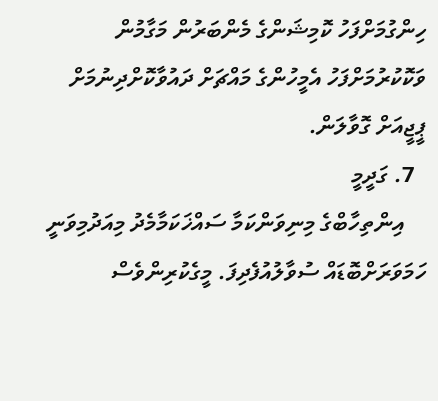ހިންގުމަށްފަހު ކޮމިޝަންގެ މެންބަރުން މަގާމުން ވަކޮކުރުމަށްފަހު އެމީހުންގެ މައްޗަށް ދައުވާކޮށްދިނުމަށް ޕީޖީއަށް ގޮވާލަން.
  7. ގަދީމީ
    އިންތިހާބްގެ މިނިވަންކަމާ ސައްޚަކަމާމެދު މިއަދުމިވަނީ ހަމަވަރަށްބޮޑައް ސުވާލުއުފެދިފަ. މީގެކުރިންވެސް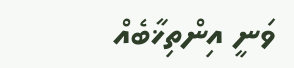ވަނީ އިންތިޚާބެއް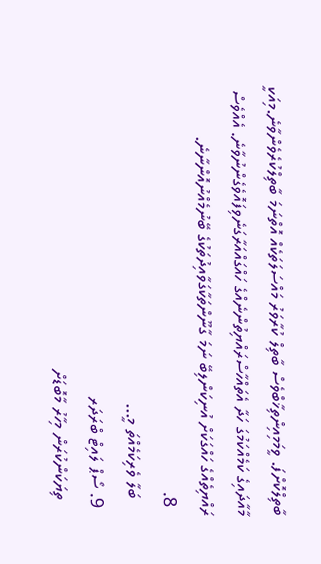ބާތިލްކޮށްފަ. ވީމަމިއިންތިޚާބްވެސް ބާތިލް ކުރާވަރު މައްސަލަތަކެއް އޮތްނަމަ ބާތިލްކުރެވެންވާނެ.މިއަކީ މާއާދައިގެ ކަމެއްކަމުގަ ހަދާ އެތައްހާސްރައްޔިތުންނެއްގެ ހައްގައްއަރާގަނެވިފައޮވެގެންނުވާނެ. އެއްވެސް ރައްޔިތެއްގެ ހައްގަކަށް އުނިކަންލިބޭ ނަމަ ގާނޫންތަކާގަވާއިދުތަކުގެ ބޭނުމެއްނުއޮންނާނެ.
  8.
    ބަލާ ވެރިކަމެއްތަ މީ...
  9. ސޯޕް ލައިޓް ބްރަދަރ
    ތިޔަކަންކުރަން މިހާރު މާބޮޑަށް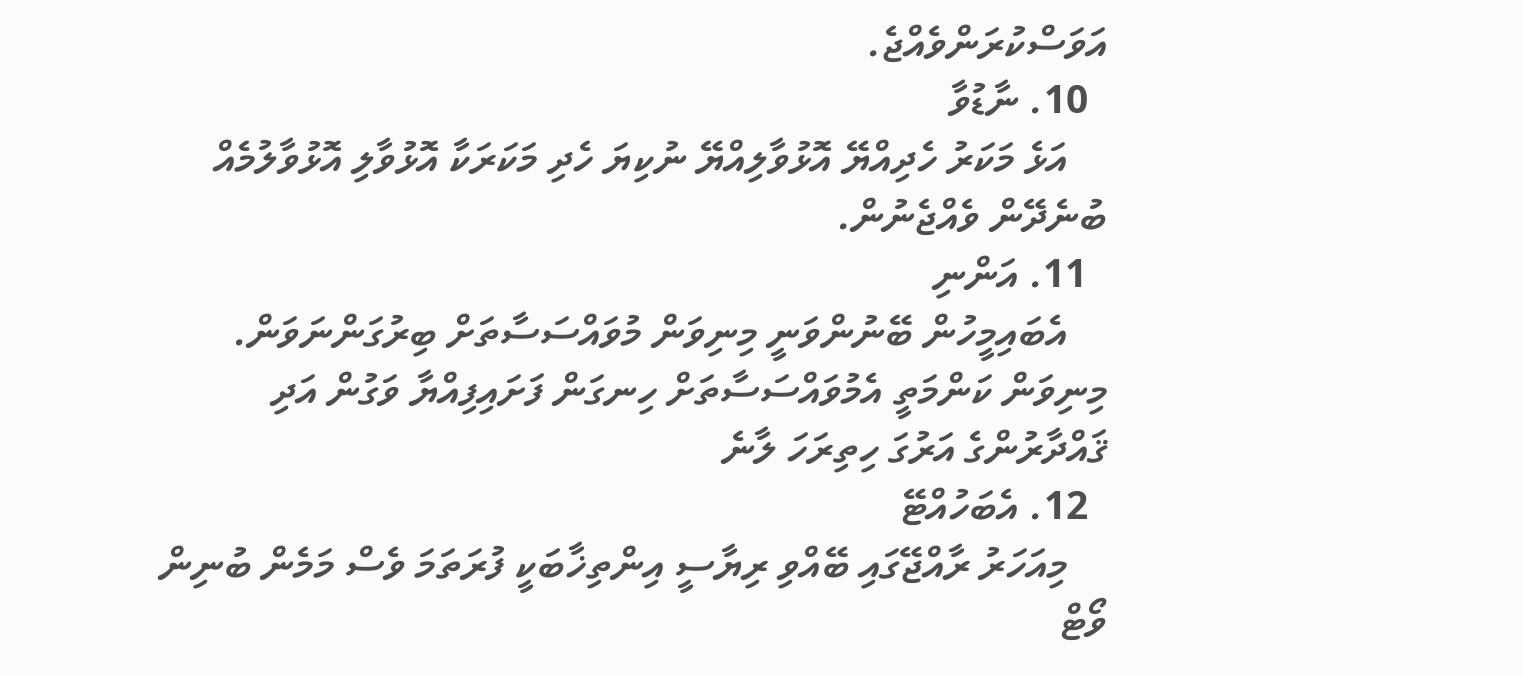އަވަސްކުރަންވެއްޖެ.
  10. ނާޑުވާ
    އަޅެ މަކަރު ހެދިއްޔޭ އޮޅުވާލިއްޔޭ ނުކިޔަ ހެދި މަކަރަކާ އޮޅުވާލި އޮޅުވާލުމެއް ބުނެދޭން ވެއްޖެނުން.
  11. އަންނި
    އެބައިމީހުން ބޭނުންވަނީ މިނިވަން މުވައްސަސާތަށް ބިރުގަންނަވަން. މިނިވަން ކަންމަތީ އެމުވައްސަސާތަށް ހިނގަން ފަށައިފިއްޔާ ވަގުން އަދި ޤައްދާރުންގެ އަރުގަ ހިތިރަހަ ލާނެ
  12. އެބަހުއްޓޭ
    މިއަހަރު ރާއްޖޭގައި ބޭއްވި ރިޔާސީ އިންތިޚާބަކީ ފުރަތަމަ ވެސް މަމެން ބުނިން ވޯޓް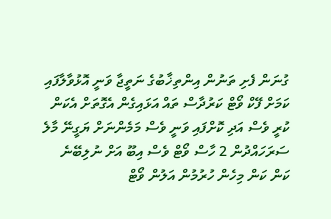ގުނަން ފެށި ތަނުން އިންތިޚާބުގެ ނަތީޖާ ވަނީ އޮޅުވާލާފައި ކަމަށް ފޭކް ވޯޓް ކަރުދާސް ތައް އަޅައިގެން އެގޮތަށް އެކަން ކުރީ ވެސް އަދި ކޮށްފައި ވަނީ ވެސް މަމެންނަށް ޔަގީނޭ މާލެ ސަރަހައްދުން 2 ހާސް ވޯޓް ވެސް އިބޫ އަށް ނުލިބޭނެ ކަން ކަން މިހެން ހުރުމުން އަލުން ވޯޓް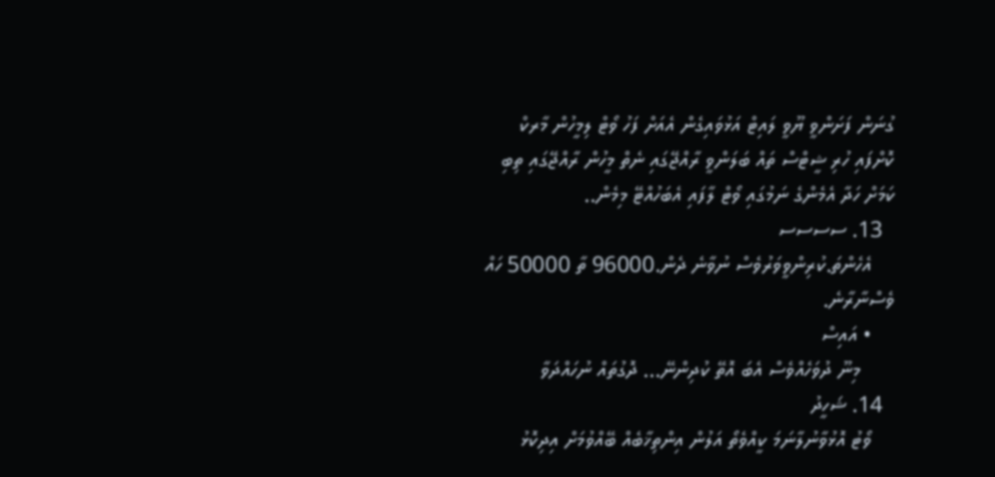ގުނަން ފަށަންވީ ޔޫވީ ލައިޓް އަޅުވައިގެން އެއަށް ފަހު ވޯޓް ލިމީހުން މާރކް ކޮށްފައި ހުރި ޝީޓްސް ތައް ބަލަންވީ ރާއްޖޭގައި ނެތް މީހުން ރާއްޖޭގައި ތިބި ކަމަށް ހަދާ އެމެންގެ ނަމުގައި ވޯޓް ލާފައި އެބަހުއްޓޭ މިމެން..
  13. ސސސސ
    އެހެންތަ.ކުރިންވީވަރުވެސް ނުވާނެ ދެން.96000 ތާ 50000 ހައް ވެސްނާރާނެ.
    • އައިސް
      މިނޫ ދުވަހެއްވެސް އެބަ އޮތޭ ކުދިންނޭ... ދޮގުތައް ނުހައްދަވާ
  14. ޝަހީދު
    ވޯޓު އޮޅުވާނުލާނަމަ ކީއްވެތޯ އަލުން އިންތިޚާބެއް ބޭއްވުމަށް އިދިކޮޅު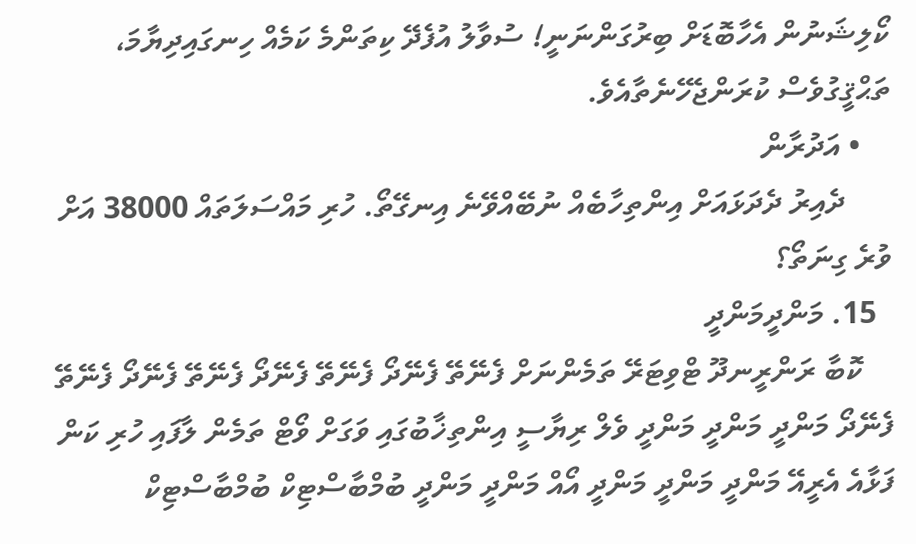ކޯލިޝަނުން އެހާބޮޑަށް ބިރުގަންނަނީ! ސުވާލު އުފެދޭ ކިތަންމެ ކަމެއް ހިނގައިދިޔާމަ، ތަޙްޤީގުވެސް ކުރަންޖެހޭނެތާއެވެ.
    • އަދުރާން
      ދެއިރު ދެދަޅައަށް އިންތިހާބެއް ނުބޭއްވޭނެ އިނގޭތޯ. ހުރި މައްސަލަތައް 38000 އަށް ވުރެ ގިނަތޯ؟
  15. މަންދީމަންދީ
    ކޮބާ ރަންރީނދޫ ޓްވިޓަރޭ ތަމެންނަށް ފެނޭތޭ ފެނޭދޯ ފެނޭތޭ ފެނޭދޯ ފެނޭތޭ ފެނޭދޯ ފެނޭތޭ ފެނޭދޯ މަންދީ މަންދީ މަންދީ ވެލް ރިޔާސީ އިންތިޚާބުގައި ވަގަށް ވޯޓް ތަމެން ލާފައި ހުރި ކަން ފަޅާއެ އެރީއޭ މަންދީ މަންދީ މަންދީ އޯއް މަންދީ މަންދީ ބުމްބާސްޓިކް ބުމްބާސްޓިކް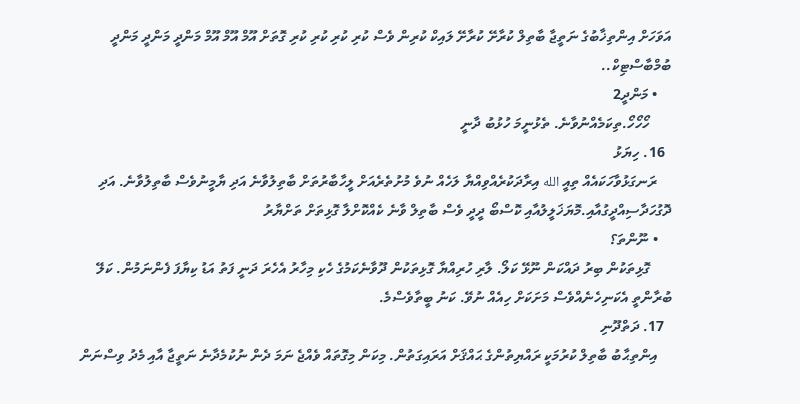އަވަހަށް އިންތިޚާބުގެ ނަތީޖާ ބާތިލް ކުރާށޭ ކުރާށޭ ލައިކް ކުރިން ވެސް ކުރި ކުރި ކުރި ކުރި ގޮތަށް އޫމް އޫމް އޫމް މަންދީ މަންދީ މަންދީ ބުމްބާސްޓިކް..
    • މަންދީ2
      ހޯހޯހޯ.ތިކަމެއްނުވާނެ. ތެޅުނީމަ ހުޅުބު ދާނީ
  16. ހިޔަޅު
    ރަނގަޅުވާހަކައެއް ތިއީ الله އިރާދަކުރެއްވިއްޔާ ލަހެއް ނުވެ މުށުތެރެއަށް ލީހާބާރުތަށް ބާތިލުވާނެ އަދި ޔާމީނުވެސް ބާތިލުވާނެ. އަދި ދޮގުހަދާސިއްދީގުއާއި.މޮޔަޚަލީލުއާއި ކޮސްބޯ ދީދީ ވެސް ބާތިލް ވާނެ ކެއްކޮށްލާ ގޮޅިތަށް ތަށްޔާރު
    • ނޫންތަ؟
      ގޮޅިތަކުން ބިރު ދައްކަން ނޫޅޭ ކަލޯ. ލާރި ހުރިއްޔާ ގޮޅިތަކުން ދޫވާނެކަމުގެ ހެކި މިހާރު އެހެރަ ދަނީ ފަތު އަޑު ކިޔާފަ ފެންނަމުން. ކަލޭ ބުރާންތީ އެކަނިހެނެއްވެސް މަށަކަށް ހިއެއް ނުވޭ. ކަނު ބީތާވެސްމެ.
  17. ދަތްދޫނި
    އިންތިޙާބު ބާތިލް ކުރުމަކީ ރައްޔިތުންގެ ޙައްޤަށް އަރައިގަތުން. މިކަން މިގޮތައް ވެއްޖެ ނަމަ ދެން ނުކުމެދާނެ ނަތީޖާ އާއި މެދު ވިސްނަން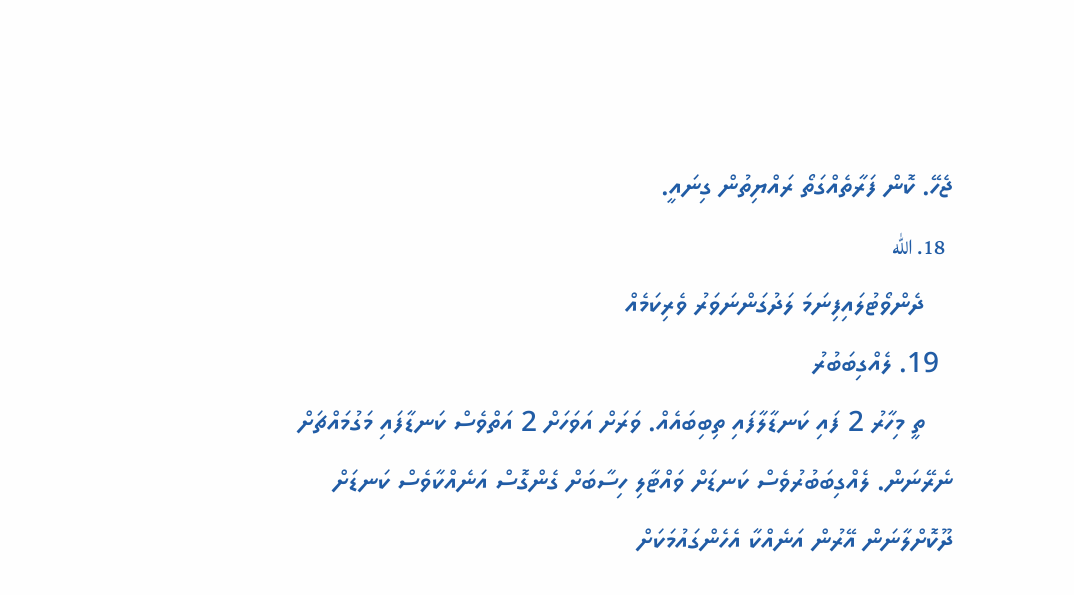ޖެހޭ. ކޮން ފަރާތެއްގަތޯ ރައްޔިތުން ގިނައީ.
  18. الله
    ދެންވޯޓުލައިފިނަމަ ލަދުގަންނަވަރު ވެރިކަމެއް
  19. ލެއްގިބަބުރު
    ތީ މިހާރު 2 ފައި ކަނޑާލާފައި ތިބިބައެއް. ވަރަށް އަވަހަށް 2 އަތްވެސް ކަނޑާފައި މަގުމައްޗަށް ނެރޭނަން. ލެއްގިބަބުރުވެސް ކަނޑަށް ވައްޓާލި ހިސާބަށް ގެންގޮސް އަނެއްކާވެސް ކަނޑަށް ދޫކޮށްލާނަން އޭރުން އަނެއްކާ އެހެންގައުމަކަށް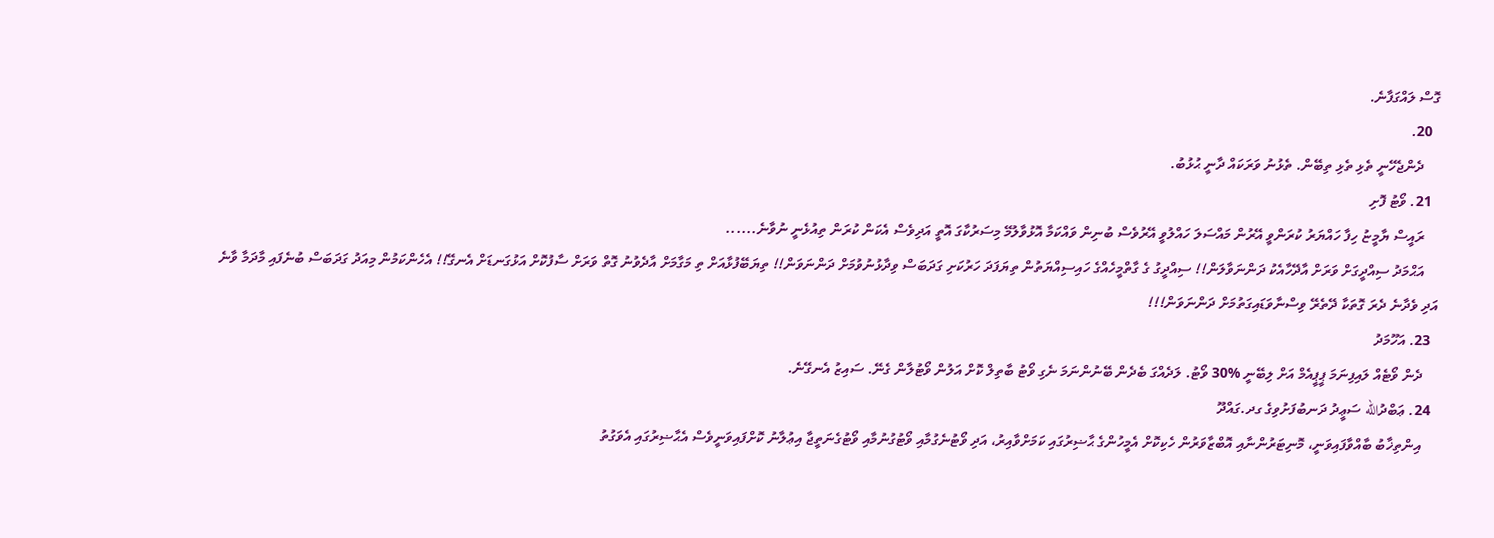ގޮސް ލައްގަފާނެ.
  20.
    ދެންޖެހޭނީ ތެޅި ތެޅި ތިބޭން. ތެޅުނު ވަރަކައް ދާނީ ޙުޅުބު.
  21. ވޯޓު ފޮށި
    ރައީސް ޔާމީޏު ހިފާ ހައްޔަރު ކުރަންވީ އޭރުން މައްސަލަ ހައްލުވީ އޭރުވެސް ބުނިން ވައްކަމާ އޮޅުވާލުމޭ މިސަރުކާގަ އޮތީ އަދިވެސް އެކަން ކުރަން ތިއުޅެނީ ނުވާނެ......
    އަޙްމަދު ސިއްދީގަށް ވަރަށް އާދޭހާއެކު ދަންނަވާލަން!! ސިއްދީގު ގެ ގާތްމީހެއްގެ ހައިސިއްޔަތުން ތިޔަފަދަ ހަރުކަށި ގަދަބަސް ވިދާޅުނުވުމަށް ދަންނަވަން!! ތިޔަބޭފުޅާއަށް ތި މަގާމަށް އާދެވުނު ގޮތް ވަރަށް ސާފުކޮށް އަޅުގަނޑަށް އެނގޭ!! އެހެންކަމުން މިއަދު ގަދަބަސް ބުނެފައި މާދަމާ ވާނެ އަދި ވެދާނެ ދެރަ ގޮތަކާ ދޭތެރޭ ވިސްނާވަޑައިގަތުމަށް ދަންނަވަން!!!
  23. އަހޫމަދު
    ދެން ވޯޓެއް ލައިފިނަމަ ޕީޕީއެމް އަށް ލިބޭނީ %30 ވޯޓު. ލަދެއްގަ ބެދެން ބޭނުންނަމަ ނެގި ވޯޓު ބާތިލް ކޮށް އަލުން ވޯޓުލާން ގެނޭ. ސައިޒު އެނގޭނެ.
  24. ޢަބްދުالله ސަޢީދު ދަނބުފަށުވިގެ ގދ.ގައްދޫ
    އިންތިޚާބު ބާއްވާފައިވަނީ، މޮނިޓަރުންނާއި އޮބްޒާވަރުން ހެކިކޮށް އެމީހުންގެ ޙާޟިރުގައި ކަމަށްވާއިރު، އަދި ވޯޓުނެގުމާއި ވޯޓުގުނުމާއި ވޯޓުގެނަތީޖާ އިޢުލާނު ކޮށްފައިވަނީވެސް އެޙާޟިރުގައި އެވަގުތު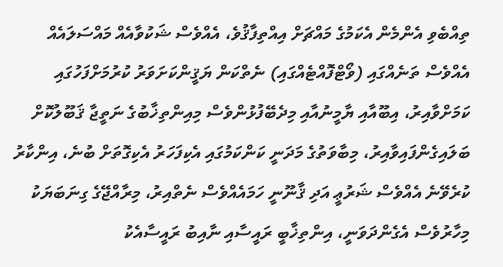ތިއްބެވި އެންމެން އެކަމުގެ މައްޗަށް އިއްތިފާޤުވެ، އެއްވެސް ޝަކުވާއެއް މައްސަލައެއް އެއްވެސް ތަނެއްގައި (ވޯޓްފޮއްޓެއްގައި) ނެތްކަން ޔަޤީންކަށަވަރު ކުރުމަށްފަހުގައި ކަމަށްވާއިރު، އިބޫއާއި ޔާމީނުއާއި މިދެބޭފުޅުންވެސް މިއިންތިޚާބުގެ ނަތީޖާ ޤަބޫލުކޮށް ބަލައިގެންފައިވާއިރު، މިބާވަތުގެ މަދަނީ ކަންކަމުގައި އެކިފަހަރު އެކިގޮތަށް ބުނެ، އިންކާރު ކުރެވޭނެ އެއްވެސް ޝަރުޢީ އަދި ޤާނޫނީ ހަމައެއްވެސް ނެތްއިރު، މިރާއްޖޭގެ ގިނަބަޔަކު މިހާރުވެސް އެގެންދަވަނީ، އިންތިޚާބީ ރައީސާއި ނާއިބު ރައީސާއެކު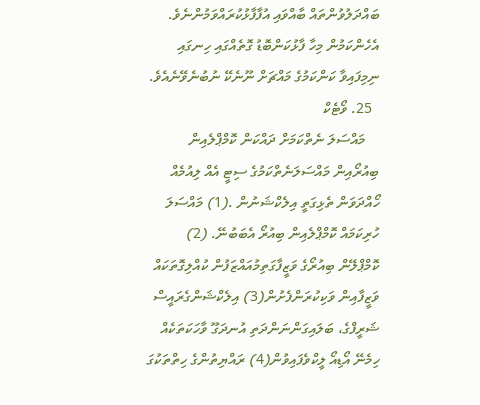ބައްދަލުވުންތައް ބާއްވައި އުފާފާޅުކުރައްވަމުންނެވެ. އެހެންކަމުން މިހާ ފާޅުކަންބޮޑު ގޮތެއްގައި ހިނގައި ނިމިފައިވާ ކަންކަމުގެ މައްޗަށް ނޫނެކޭ ނުބުނެވޭނެއެވެ.
  25. ވޯޓެކް
    މައްސަލަ ނެތްކަމަށް ދައްކަން ކޮމްޕްލެއިން ބިއުރޯއިން މައްސަލަނެތްކަމުގެ ސިޓީ އެއް ލިއުމެއް ހޯއްދަވަން ތެޅިގަތީ އިލެކްޝަނުން .(1) މައްސަލަ ހުރިކަމައް ކޮމްޕްލެއިން ބިއުރޯ އެބަބުނޭ. (2) ކޮމްޕްލޭން ބިއުރޯގެ ވަޒީފާގަތިމުއައްޒަފުން ކުއްލިގޮތަކައް ވަޒީފާއިން ވަކިކުރަންފެށުން(3) އިލެކްޝަންގެރައީސް ޝަރީފްގެ، ބަލައިގަންނަންދަތި އުނދަގޫ ވާހަކަތަކެއް ހިމެނޭ އޯޑިއޯ ލީކްވެފައިވުން(4) ރައްޔިތުންގެ ހިތްތަކުގަ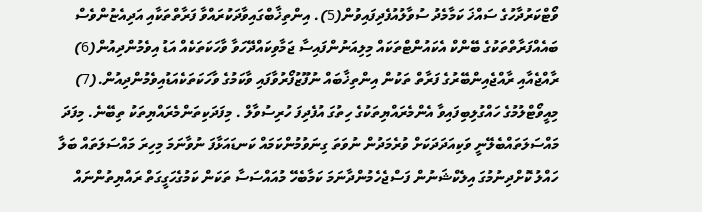ވޯޓްކަރުދާހުގެ ސައްޚަ ކަމާމެދު ސުވާލުއުފެދިފައިވުން(5). އިންތިޚާބްގައިވާދަކުރައްވާ ފަރާތްތަކާއި އަދިއެޏުންވެސް ބައެއްފަރާތްތަކުގެ ބޭންކް އެކައުންޓްތަކައް މިލިއަނުންފައިސާ ޖަމާވިކައްދޭހަވާ ވާހަކަތަކެއް އަޑު އިވެމުންދިއުން(6) ރާއްޖެއާއި ރާއްޖެއިންބޭރުގެ ފަރާތް ތަކުން އިންތިޚާބައް ނުފޫޒުފޯރުވާފައި ވާކަމުގެ ވާހަކަތަކެއަޑުއިވެމުންދިއުން.(7) މިއީވޯޓްލުމުގެ ހައްގުލިބިފައިވާ އެންމެރައްޔިތަކުގެ ހިތުގަ އުފެދިފަ ހުރިސުވާލް . މިފަދަކިތަންމެރައްޔިތަކު ތިބޭނެ. މިފަދަ މައްސަލަތައްބެލޭނީ ވަކިއަދަދަކަށް ވުރެމަދުން ނުވަތަ ގިނަވުމުންކަމައް ކަނޑައަޅާފަ ނުވާނަމަ މިހިރަ މައްސަލަތައް ބަލާ ހައްލު ކޮށްދިނުމުގަ އިލެކްޝަނުން ފަސްޖެހެމުންދާނަމަ ކަމާބެހޭ މުއައްސަސާ ތަކަން ކަމުގެހަގީގަތް ރައްޔިތުންނައް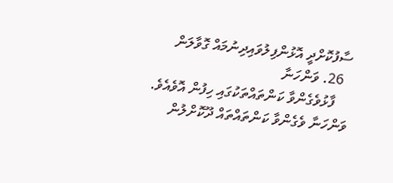ސާފުކޮށްދީ އޮޅުންފިލުވައިދިނުމައް ގޮވާލަން
  26. ވަންހަނާ
    ފާޅުވެގެންވާ ކަންތައްތަކުގައި ހިފުން އޮވެއެވެ. ވަންހަނާ ވެގެންވާ ކަންތައްތައް ދޫކޮށްލުން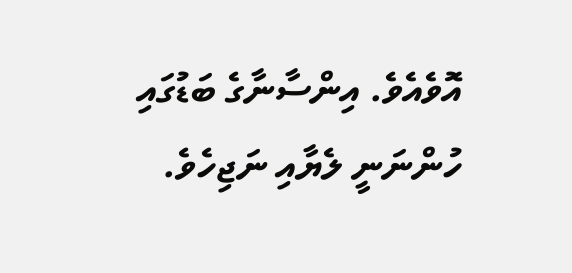އޮވެއެވެ. އިންސާނާގެ ބަޑުގައި ހުންނަނީ ލެޔާއި ނަޖިހެވެ.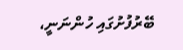ބޭރުފުށުގައި ހުންނަނީ،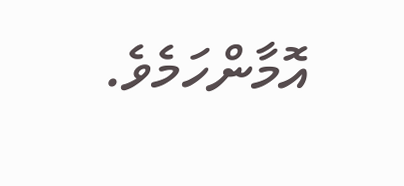އޮމާންހަމެވެ.